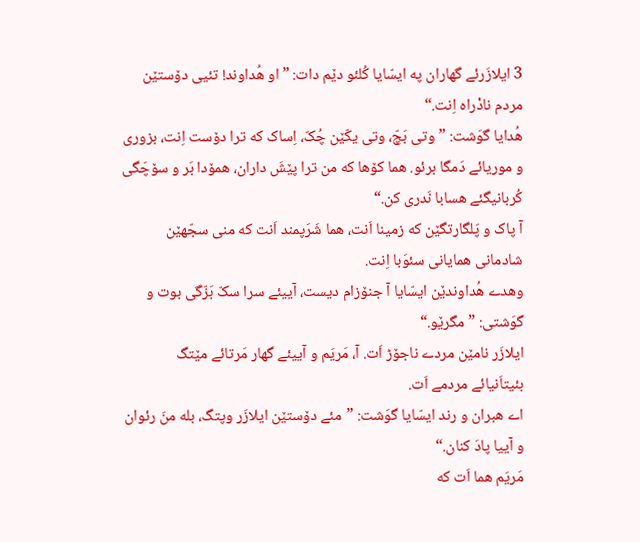3 ایلازَرئے گهاران په ایسّایا کُلئو دێم دات: ”او هُداوند! تئیی دۆستێن مردم نادْراه اِنت.“
هُدایا گوَشت: ”وتی بَچّ، وتی یکّێن چُکّ، اِساک که ترا دۆست اِنت، بزوری و موریائے دَمگا برئو. هما کۆها که من ترا پێشَ داران، همۆدا بَر و سۆچَگی کُربانیگئے هسابا نَدری کن.“
آ پاک و پَلگارتگێن که زمینا اَنت، هما شَرَپمند اَنت که منی سجّهێن شادمانی همایانی سئوَبا اِنت.
وهدے هُداوندێن ایسّایا آ جنۆزام دیست، آییئے سرا سکّ بَزّگی بوت و گوَشتی: ”مگرێو.“
ایلازَر نامێن مردے ناجۆڑ اَت. آ، مَریَم و آییئے گهار مَرتائے مێتگ بئیتاَنیائے مردمے اَت.
اے هبران و رند ایسّایا گوَشت: ”مئے دۆستێن ایلازَر وپتگ، بله منَ رئوان و آییا پادَ کنان.“
مَریَم هما اَت که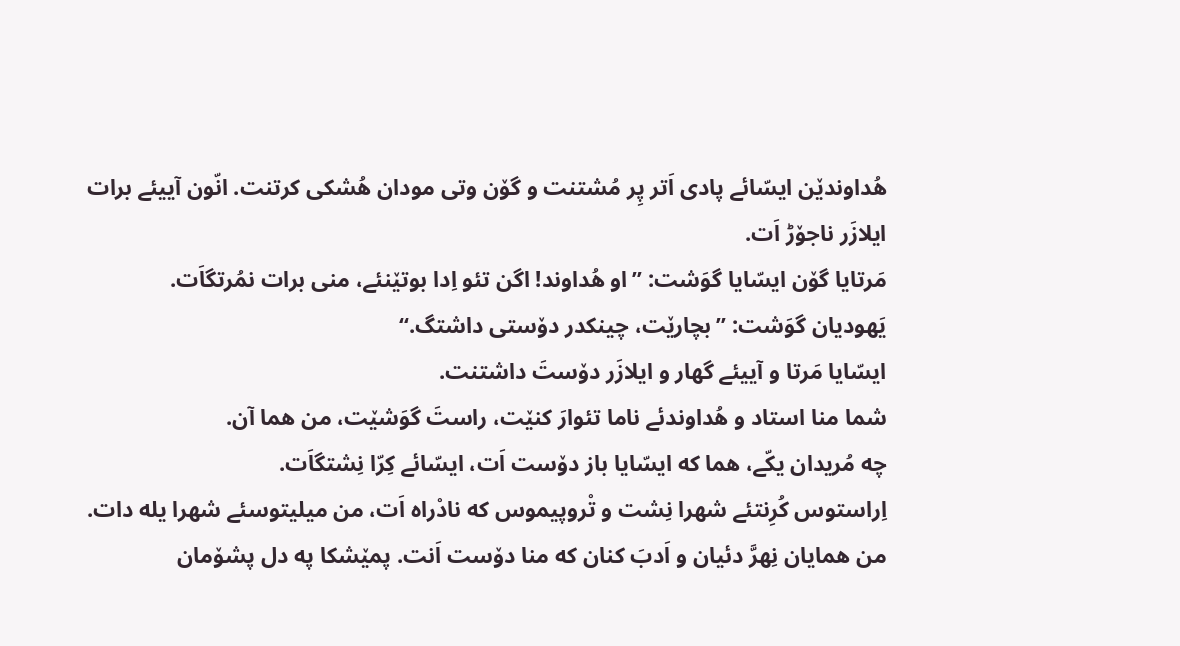هُداوندێن ایسّائے پادی اَتر پِر مُشتنت و گۆن وتی مودان هُشکی کرتنت. انّون آییئے برات ایلازَر ناجۆڑ اَت.
مَرتایا گۆن ایسّایا گوَشت: ”او هُداوند! اگن تئو اِدا بوتێنئے، منی برات نمُرتگاَت.
یَهودیان گوَشت: ”بچارێت، چینکدر دۆستی داشتگ.“
ایسّایا مَرتا و آییئے گهار و ایلازَر دۆستَ داشتنت.
شما منا استاد و هُداوندئے ناما تئوارَ کنێت، راستَ گوَشێت، من هما آن.
چه مُریدان یکّے، هما که ایسّایا باز دۆست اَت، ایسّائے کِرّا نِشتگاَت.
اِراستوس کُرِنتئے شهرا نِشت و تْروپیموس که نادْراه اَت، من میلیتوسئے شهرا یله دات.
من همایان نِهرَّ دئیان و اَدبَ کنان که منا دۆست اَنت. پمێشکا په دل پشۆمان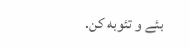بئے و تئوبه کن.